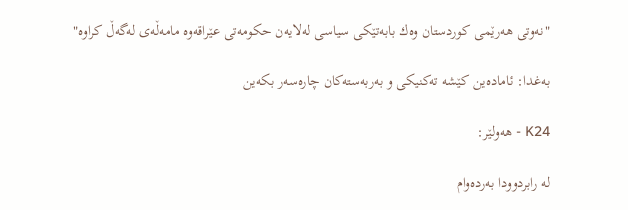"نەوتی هەرێمی کوردستان وەك بابەتێکی سیاسی لەلایەن حکومەتی عێراقەوە مامەڵەی لەگەڵ کراوە"

به‌غدا: ئامادەین کێشە تەکنیکی و بەربەستەکان چارەسەر بکەین

K24 - هه‌ولێر:

لە رابردوودا بەردەوام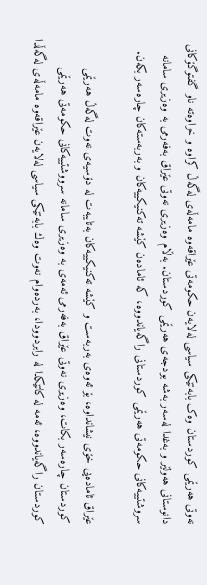نەوتی هەرێمی کوردستان وەک بابەتێکی سیاسی لەلایەن حکومەتی عێراقەوە مامەڵەی لەگەڵ کراوە و خراوەتە ناو گفتوگۆکانی دانوستانی هەولێر و بەغدا لەسەر بەشە بودجەی هەرێمی کوردستان. بەڵام وەزیری نەوتی عێراق بەفەرمی بە وەزیری سامانە سروشتییەکانی حکومەتی هەرێمی کوردستانی راگەیاندووە، کە ئامادەن کێشە تەکنیکییەکان و بەربەستەکان چارەسەر بکەن.

عێراق ئامادەیی خۆی نیشانداوە، بۆ ئەوەی بەربەست و کێشە تەکنیکییەکان بەتایبەت لە دۆسیەی نەوت لەگەڵ هەرێمی کوردستان چارەسەر بکات، وەزیری نەوتی عێراق بەفەرمی ئەمەی بە وەزیری سامانە سرووشتییەکانی حکومەتی هەرێمی کوردستان راگەیاندووە، ئەمە لە کاتێکدا لە رابردوودا، بەردەوام نەوت وەك بابەتێکی سیاسی لەلایەن عێراقەوە مامەڵەی لەگەڵدا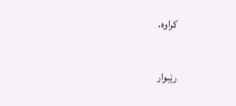کراوە.

رێبوار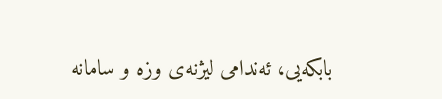بابکەیی، ئەندامی لیژنەی وزە و سامانە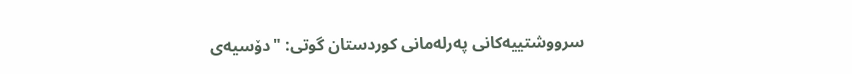سرووشتییەکانی پەرلەمانی کوردستان گوتی: "دۆسیه‌ی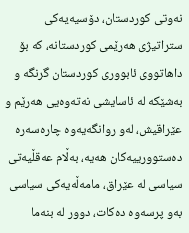نه‌وتی كوردستان، دۆسیه‌یه‌كی ستراتیژی هه‌رێمی كوردستانه‌، كه‌ بۆ داهاتووی ئابووری كوردستان گرنگه‌ و به‌شێكه‌ له‌ ئاسایشی نه‌ته‌وه‌یی هه‌رێم و عێراقیش، له‌و روانگه‌یه‌وه‌ چاره‌سه‌ره‌ ده‌ستوورییه‌كان هه‌یه‌، به‌ڵام عه‌قڵیه‌تی سیاسی له‌ عێراق، مامه‌ڵه‌یه‌كی سیاسی به‌و پرسه‌وه‌ ده‌كات، دوور له‌ بنه‌ما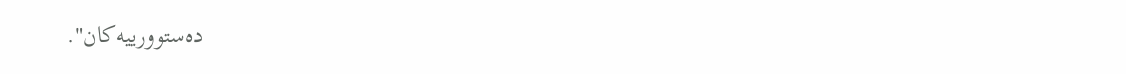ده‌ستوورییه‌كان".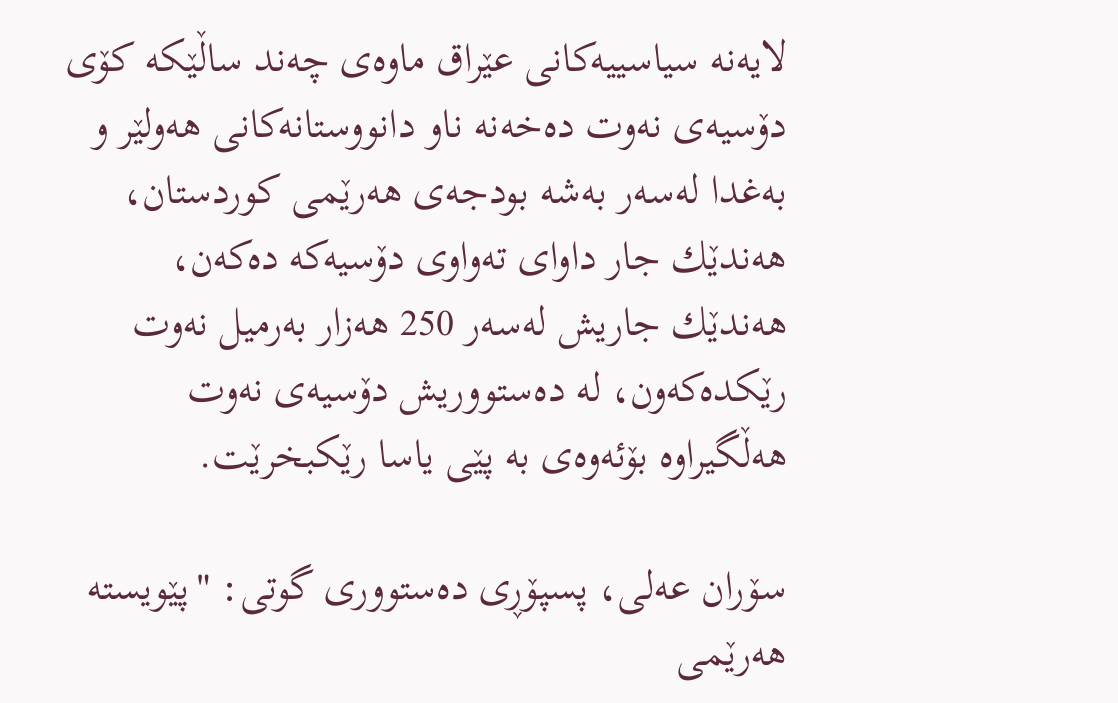لایەنە سیاسییەکانی عێراق ماوەی چەند ساڵێکە کۆی دۆسیەی نەوت دەخەنە ناو دانووستانەکانی هەولێر و بەغدا لەسەر بەشە بودجەی هەرێمی کوردستان، هەندێك جار داوای تەواوی دۆسیەکە دەکەن، هەندێك جاریش لەسەر 250 هەزار بەرمیل نەوت رێکدەکەون، لە دەستووریش دۆسیەی نەوت هەڵگیراوە بۆئەوەی بە پێی یاسا رێکبخرێت.

سۆران عەلی، پسپۆڕی دەستووری گوتی: "پێویسته‌ هه‌رێمی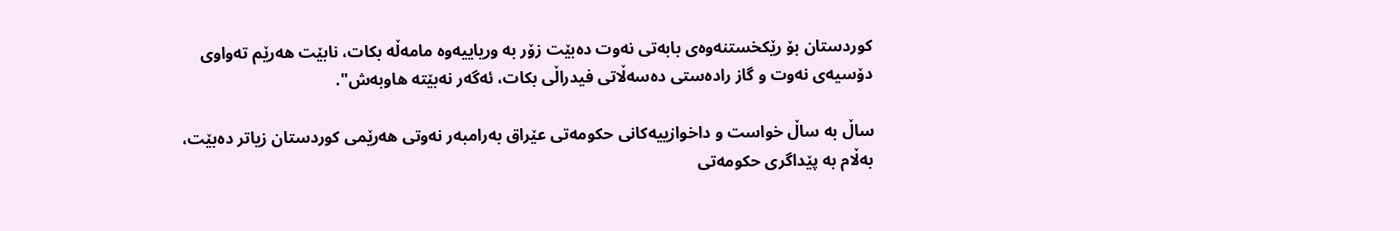كوردستان بۆ رێكخستنه‌وه‌ی بابه‌تی نه‌وت ده‌بێت زۆر به‌ وریاییه‌وه‌ مامه‌ڵه‌ بكات، نابێت هه‌رێم ته‌واوی دۆسیه‌ی نه‌وت و گاز راده‌ستی ده‌سه‌ڵاتی فیدراڵی بكات، ئه‌گه‌ر نه‌بێته‌ هاوبه‌ش".

ساڵ بە ساڵ خواست و داخوازییەکانی حکومەتی عێراق بەرامبەر نەوتی هەرێمی کوردستان زیاتر دەبێت، بەڵام بە پێداگری حکومەتی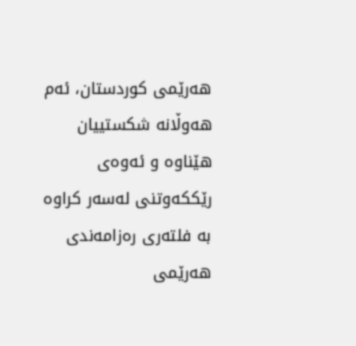هەرێمی کوردستان، ئەم هەوڵانە شکستییان هێناوە و ئەوەی رێککەوتنی لەسەر کراوە بە فلتەری رەزامەندی هەرێمی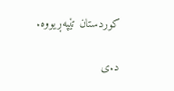کوردستان تێپەڕیووە.

د.ی